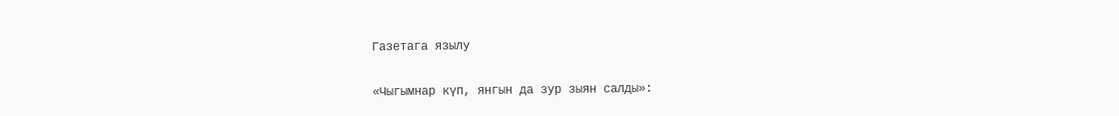Газетага язылу

«Чыгымнар күп, янгын да зур зыян салды»: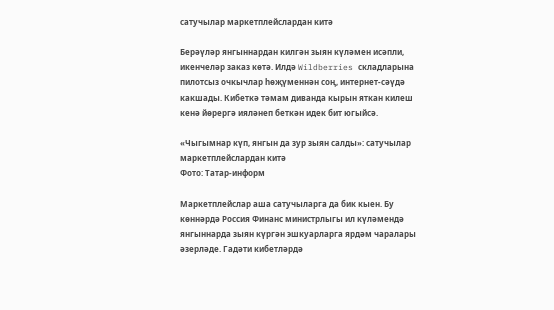сатучылар маркетплейслардан китә

Берәүләр янгыннардан килгән зыян күләмен исәпли, икенчеләр заказ көтә. Илдә Wildberries складларына пилотсыз очкычлар һөҗүменнән соң, интернет-сәүдә какшады. Кибеткә тәмам диванда кырын яткан килеш кенә йөрергә ияләнеп беткән идек бит югыйсә.

«Чыгымнар күп, янгын да зур зыян салды»: сатучылар маркетплейслардан китә
Фото: Татар-информ

Маркетплейслар аша сатучыларга да бик кыен. Бу көннәрдә Россия Финанс министрлыгы ил күләмендә янгыннарда зыян күргән эшкуарларга ярдәм чаралары әзерләде. Гадәти кибетләрдә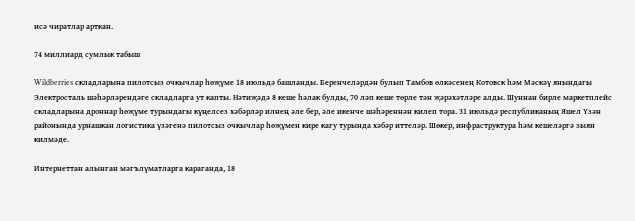исә чиратлар арткан.

74 миллиард сумлык табыш

Wildberries складларына пилотсыз очкычлар һөҗүме 18 июльдә башланды. Беренчеләрдән булып Тамбов өлкәсенең Котовск һәм Мәскәү янындагы Электросталь шәһәрләрендәге складларга ут капты. Нәтиҗәдә 8 кеше һәлак булды, 70 ләп кеше төрле тән җәрәхәтләре алды. Шуннан бирле маркетплейс складларына дроннар һөҗүме турындагы күңелсез хәбәрләр илнең әле бер, әле икенче шәһәреннән килеп тора. 31 июльдә республиканың Яшел Үзән районында урнашкан логистика үзәгенә пилотсыз очкычлар һөҗүмен кире кагу турында хәбәр иттеләр. Шөкер, инфраструктура һәм кешеләргә зыян килмәде.

Интернеттан алынган мәгълүматларга караганда, 18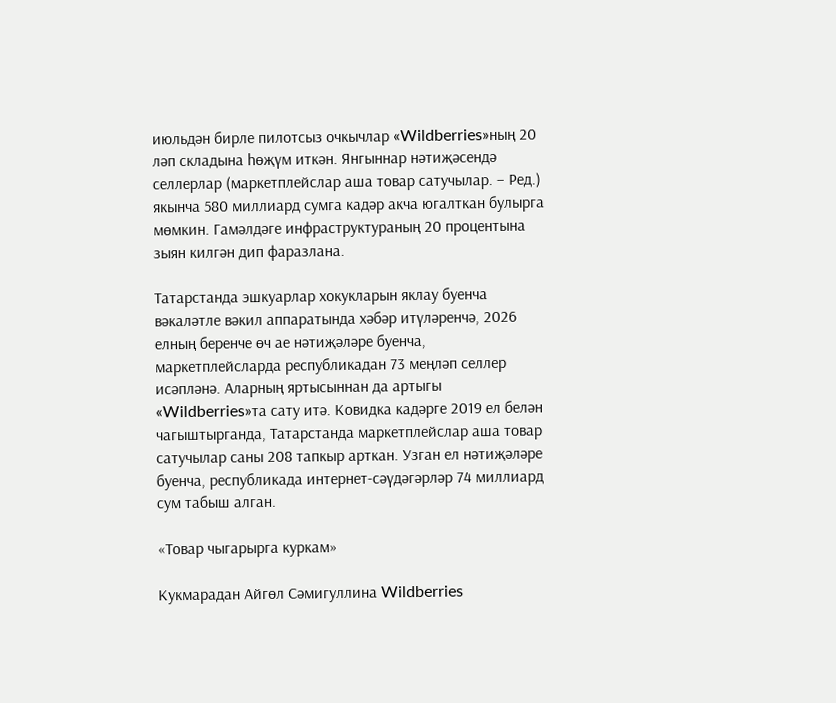июльдән бирле пилотсыз очкычлар «Wildberries»ның 20 ләп складына һөҗүм иткән. Янгыннар нәтиҗәсендә селлерлар (маркетплейслар аша товар сатучылар. – Ред.) якынча 580 миллиард сумга кадәр акча югалткан булырга мөмкин. Гамәлдәге инфраструктураның 20 процентына зыян килгән дип фаразлана.

Татарстанда эшкуарлар хокукларын яклау буенча вәкаләтле вәкил аппаратында хәбәр итүләренчә, 2026 елның беренче өч ае нәтиҗәләре буенча, маркетплейсларда республикадан 73 меңләп селлер исәпләнә. Аларның яртысыннан да артыгы «Wildberries»та сату итә. Ковидка кадәрге 2019 ел белән чагыштырганда, Татарстанда маркетплейслар аша товар сатучылар саны 208 тапкыр арткан. Узган ел нәтиҗәләре буенча, республикада интернет-сәүдәгәрләр 74 миллиард сум табыш алган.

«Товар чыгарырга куркам»

Кукмарадан Айгөл Сәмигуллина Wildberries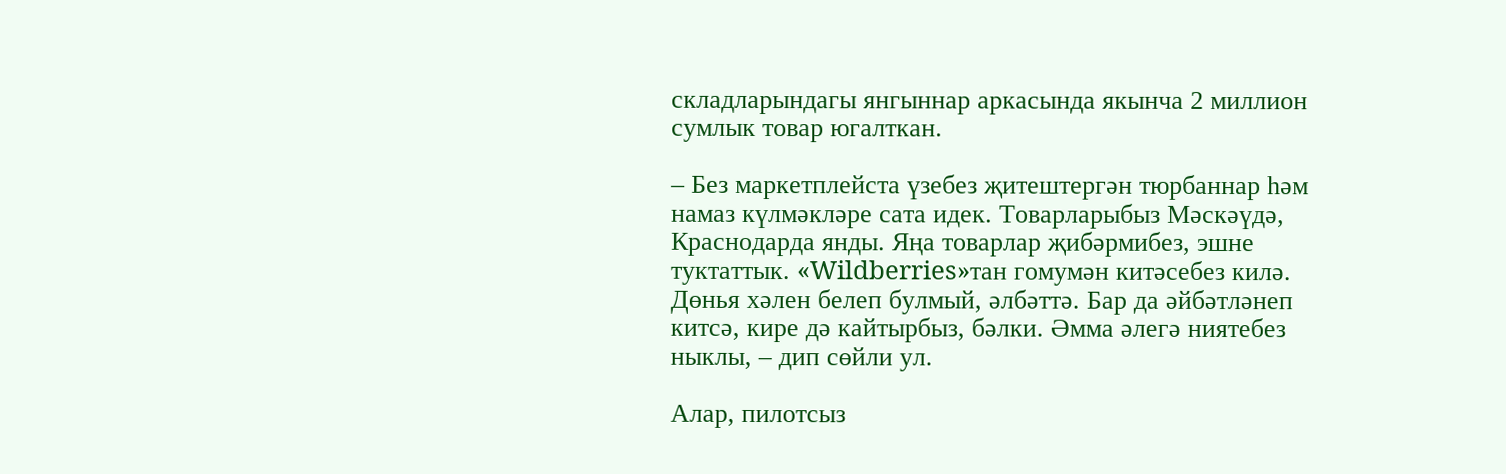складларындагы янгыннар аркасында якынча 2 миллион сумлык товар югалткан.

– Без маркетплейста үзебез җитештергән тюрбаннар һәм намаз күлмәкләре сата идек. Товарларыбыз Мәскәүдә, Краснодарда янды. Яңа товарлар җибәрмибез, эшне туктаттык. «Wildberries»тан гомумән китәсебез килә. Дөнья хәлен белеп булмый, әлбәттә. Бар да әйбәтләнеп китсә, кире дә кайтырбыз, бәлки. Әмма әлегә ниятебез ныклы, – дип сөйли ул.

Алар, пилотсыз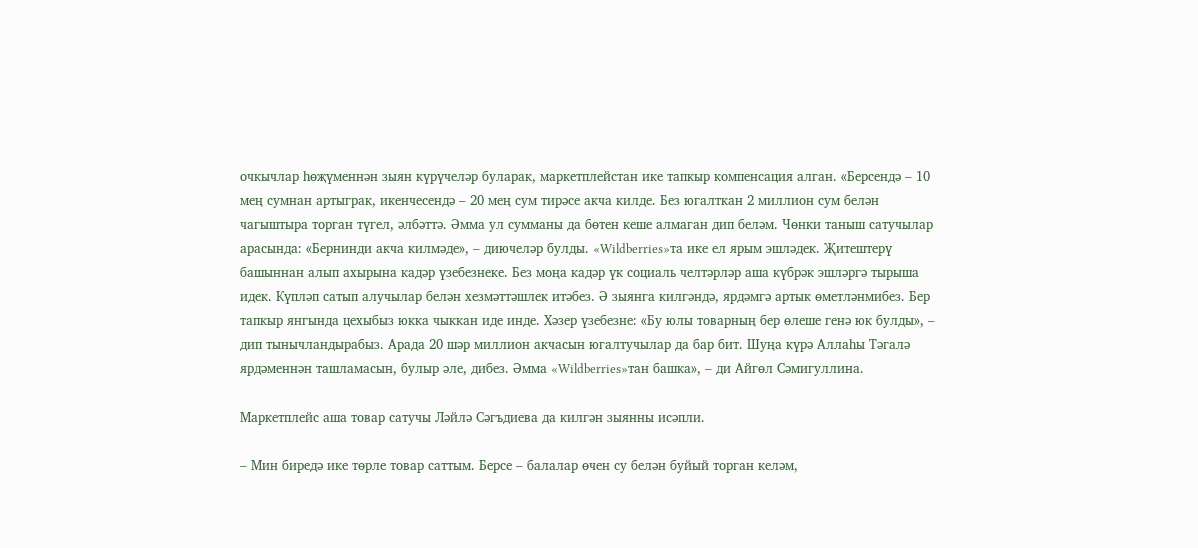очкычлар һөҗүменнән зыян күрүчеләр буларак, маркетплейстан ике тапкыр компенсация алган. «Берсендә – 10 мең сумнан артыграк, икенчесендә – 20 мең сум тирәсе акча килде. Без югалткан 2 миллион сум белән чагыштыра торган түгел, әлбәттә. Әмма ул сумманы да бөтен кеше алмаган дип беләм. Чөнки таныш сатучылар арасында: «Бернинди акча килмәде», – диючеләр булды. «Wildberries»та ике ел ярым эшләдек. Җитештерү башыннан алып ахырына кадәр үзебезнеке. Без моңа кадәр үк социаль челтәрләр аша күбрәк эшләргә тырыша идек. Күпләп сатып алучылар белән хезмәттәшлек итәбез. Ә зыянга килгәндә, ярдәмгә артык өметләнмибез. Бер тапкыр янгында цехыбыз юкка чыккан иде инде. Хәзер үзебезне: «Бу юлы товарның бер өлеше генә юк булды», – дип тынычландырабыз. Арада 20 шәр миллион акчасын югалтучылар да бар бит. Шуңа күрә Аллаһы Тәгалә ярдәменнән ташламасын, булыр әле, дибез. Әмма «Wildberries»тан башка», – ди Айгөл Сәмигуллина.

Маркетплейс аша товар сатучы Ләйлә Сәгъдиева да килгән зыянны исәпли.

– Мин биредә ике төрле товар саттым. Берсе – балалар өчен су белән буйый торган келәм,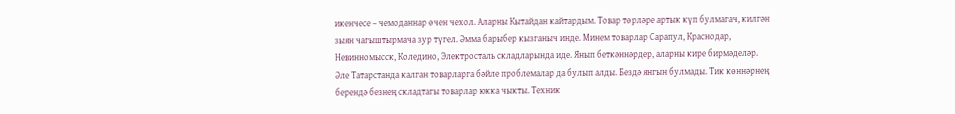икенчесе – чемоданнар өчен чехол. Аларны Кытайдан кайтардым. Товар төрләре артык күп булмагач, килгән зыян чагыштырмача зур түгел. Әмма барыбер кызганыч инде. Минем товарлар Сарапул, Краснодар, Невинномысск, Коледино, Электросталь складларында иде. Янып беткәннәрдер, аларны кире бирмәделәр. Әле Татарстанда калган товарларга бәйле проблемалар да булып алды. Бездә янгын булмады. Тик көннәрнең берендә безнең складтагы товарлар юкка чыкты. Техник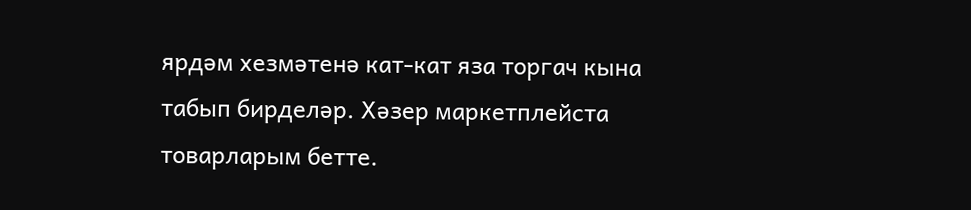ярдәм хезмәтенә кат-кат яза торгач кына табып бирделәр. Хәзер маркетплейста товарларым бетте.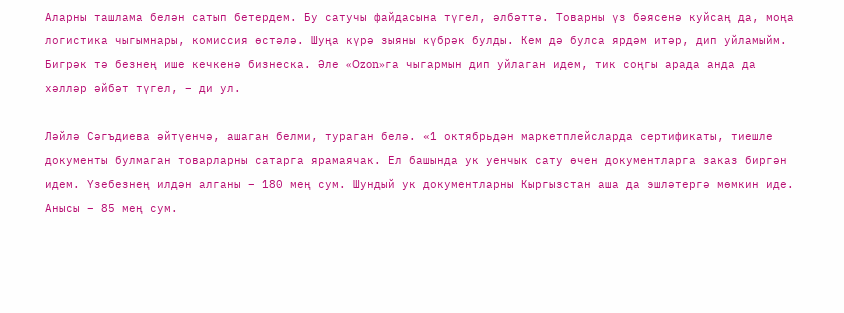Аларны ташлама белән сатып бетердем. Бу сатучы файдасына түгел, әлбәттә. Товарны үз бәясенә куйсаң да, моңа логистика чыгымнары, комиссия өстәлә. Шуңа күрә зыяны күбрәк булды. Кем дә булса ярдәм итәр, дип уйламыйм. Бигрәк тә безнең ише кечкенә бизнеска. Әле «Ozon»га чыгармын дип уйлаган идем, тик соңгы арада анда да хәлләр әйбәт түгел, – ди ул.

Ләйлә Сәгъдиева әйтүенчә, ашаган белми, тураган белә. «1 октябрьдән маркетплейсларда сертификаты, тиешле документы булмаган товарларны сатарга ярамаячак. Ел башында ук уенчык сату өчен документларга заказ биргән идем. Үзебезнең илдән алганы – 180 мең сум. Шундый ук документларны Кыргызстан аша да эшләтергә мөмкин иде. Анысы – 85 мең сум.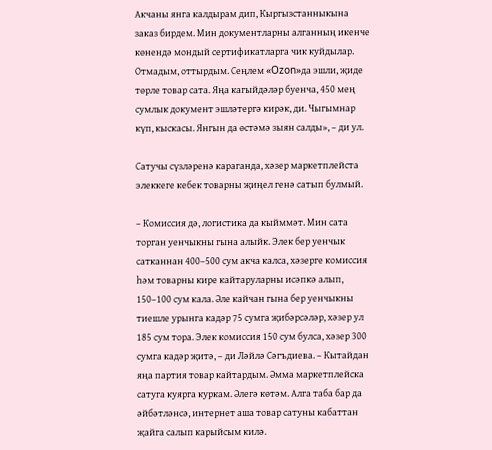Акчаны янга калдырам дип, Кыргызстанныкына заказ бирдем. Мин документларны алганның икенче көнендә мондый сертификатларга чик куйдылар. Отмадым, оттырдым. Сеңлем «Ozon»да эшли, җиде төрле товар сата. Яңа кагыйдәләр буенча, 450 мең сумлык документ эшләтергә кирәк, ди. Чыгымнар күп, кыскасы. Янгын да өстәмә зыян салды», – ди ул.

Сатучы сүзләренә караганда, хәзер маркетплейста элеккеге кебек товарны җиңел генә сатып булмый.

– Комиссия дә, логистика да кыйммәт. Мин сата торган уенчыкны гына алыйк. Элек бер уенчык сатканнан 400–500 сум акча калса, хәзерге комиссия һәм товарны кире кайтаруларны исәпкә алып, 150–100 сум кала. Әле кайчан гына бер уенчыкны тиешле урынга кадәр 75 сумга җибәрсәләр, хәзер ул 185 сум тора. Элек комиссия 150 сум булса, хәзер 300 сумга кадәр җитә, – ди Ләйлә Сәгъдиева. – Кытайдан яңа партия товар кайтардым. Әмма маркетплейска сатуга куярга куркам. Әлегә көтәм. Алга таба бар да әйбәтләнсә, интернет аша товар сатуны кабаттан җайга салып карыйсым килә.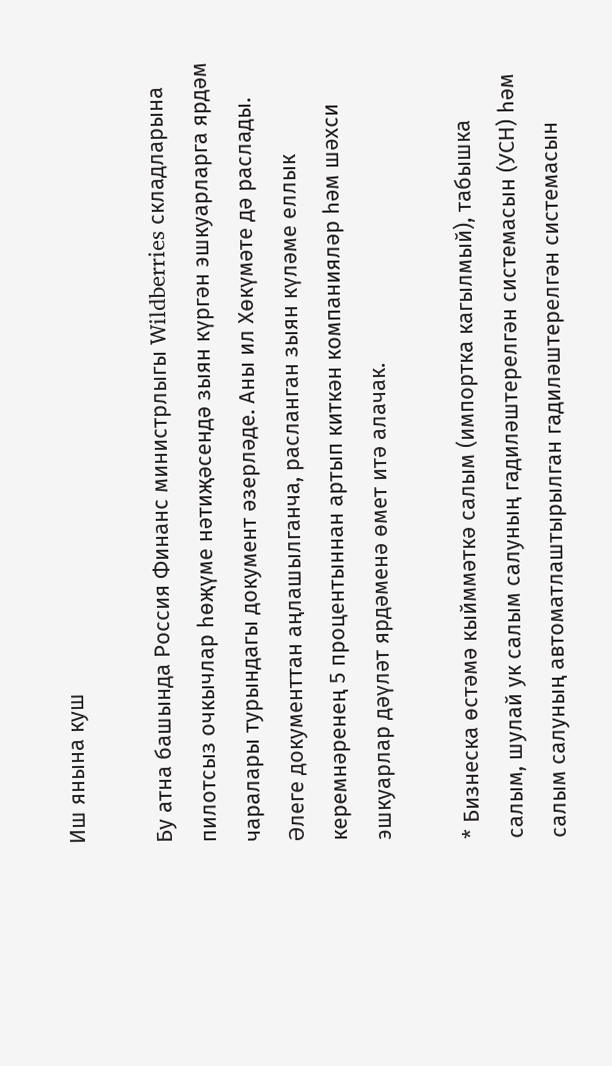Иш янына куш

Бу атна башында Россия Финанс министрлыгы Wildberries складларына пилотсыз очкычлар һөҗүме нәтиҗәсендә зыян күргән эшкуарларга ярдәм чаралары турындагы документ әзерләде. Аны ил Хөкүмәте дә раслады. Әлеге документтан аңлашылганча, расланган зыян күләме еллык керемнәренең 5 процентыннан артып киткән компанияләр һәм шәхси эшкуарлар дәүләт ярдәменә өмет итә алачак.

* Бизнеска өстәмә кыйммәткә салым (импортка кагылмый), табышка салым, шулай ук салым салуның гадиләштерелгән системасын (УСН) һәм салым салуның автоматлаштырылган гадиләштерелгән системасын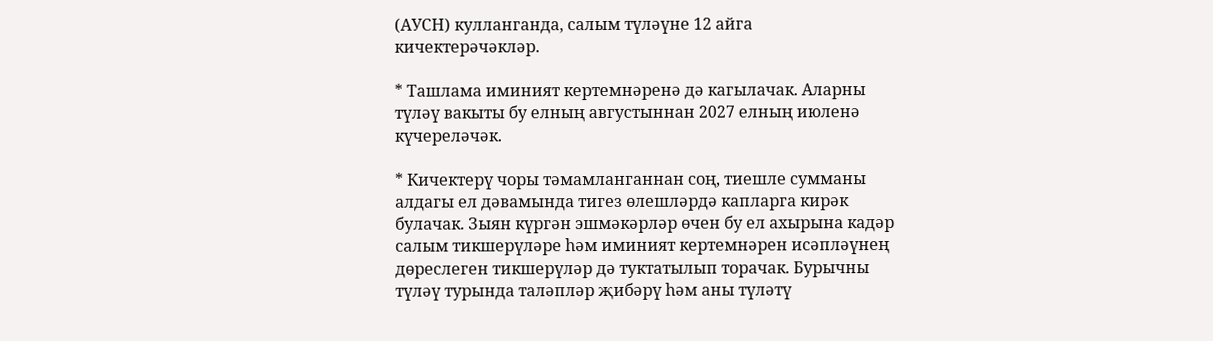(АУСН) кулланганда, салым түләүне 12 айга кичектерәчәкләр.

* Ташлама иминият кертемнәренә дә кагылачак. Аларны түләү вакыты бу елның августыннан 2027 елның июленә күчереләчәк.

* Кичектерү чоры тәмамланганнан соң, тиешле сумманы алдагы ел дәвамында тигез өлешләрдә капларга кирәк булачак. Зыян күргән эшмәкәрләр өчен бу ел ахырына кадәр салым тикшерүләре һәм иминият кертемнәрен исәпләүнең дөреслеген тикшерүләр дә туктатылып торачак. Бурычны түләү турында таләпләр җибәрү һәм аны түләтү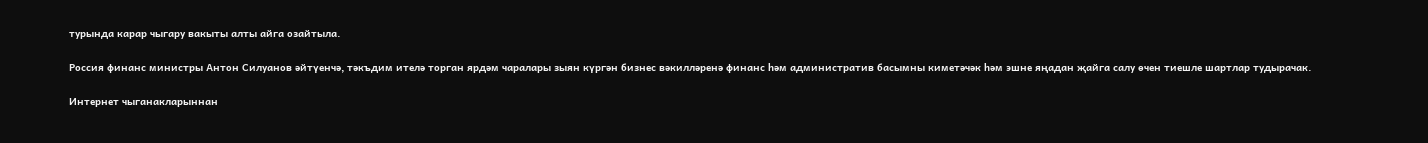турында карар чыгару вакыты алты айга озайтыла.

Россия финанс министры Антон Силуанов әйтүенчә, тәкъдим ителә торган ярдәм чаралары зыян күргән бизнес вәкилләренә финанс һәм административ басымны киметәчәк һәм эшне яңадан җайга салу өчен тиешле шартлар тудырачак.

Интернет чыганакларыннан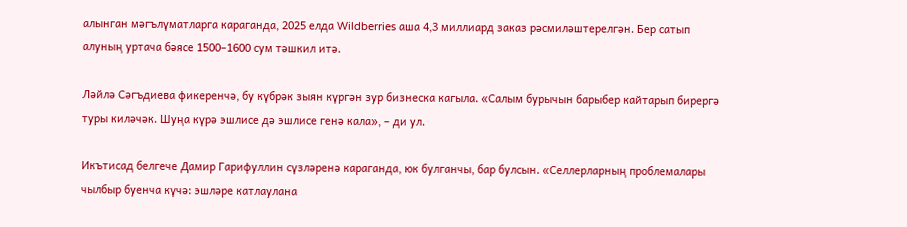алынган мәгълүматларга караганда, 2025 елда Wildberries аша 4,3 миллиард заказ рәсмиләштерелгән. Бер сатып алуның уртача бәясе 1500–1600 сум тәшкил итә.

Ләйлә Сәгъдиева фикеренчә, бу күбрәк зыян күргән зур бизнеска кагыла. «Салым бурычын барыбер кайтарып бирергә туры киләчәк. Шуңа күрә эшлисе дә эшлисе генә кала», – ди ул.

Икътисад белгече Дамир Гарифуллин сүзләренә караганда, юк булганчы, бар булсын. «Селлерларның проблемалары чылбыр буенча күчә: эшләре катлаулана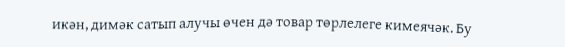икән, димәк сатып алучы өчен дә товар төрлелеге кимеячәк. Бу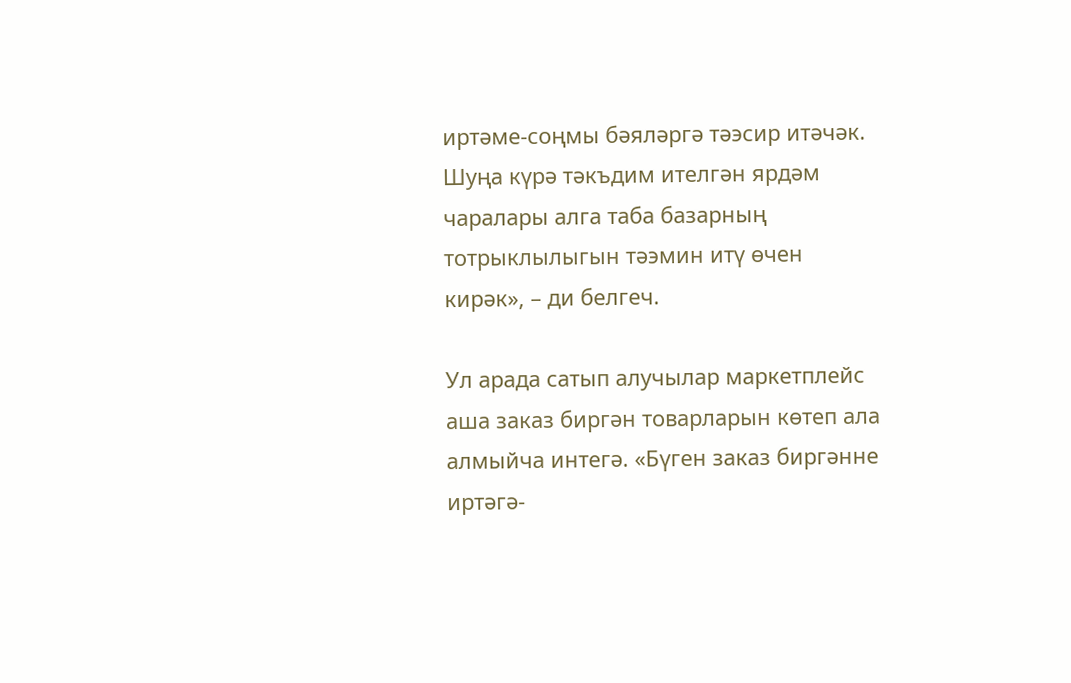иртәме-соңмы бәяләргә тәэсир итәчәк. Шуңа күрә тәкъдим ителгән ярдәм чаралары алга таба базарның тотрыклылыгын тәэмин итү өчен кирәк», – ди белгеч.

Ул арада сатып алучылар маркетплейс аша заказ биргән товарларын көтеп ала алмыйча интегә. «Бүген заказ биргәнне иртәгә-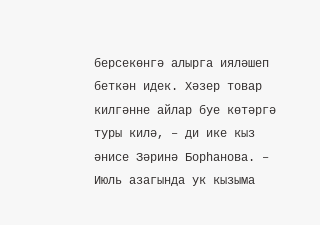берсекөнгә алырга ияләшеп беткән идек. Хәзер товар килгәнне айлар буе көтәргә туры килә, – ди ике кыз әнисе Зәринә Борһанова. – Июль азагында ук кызыма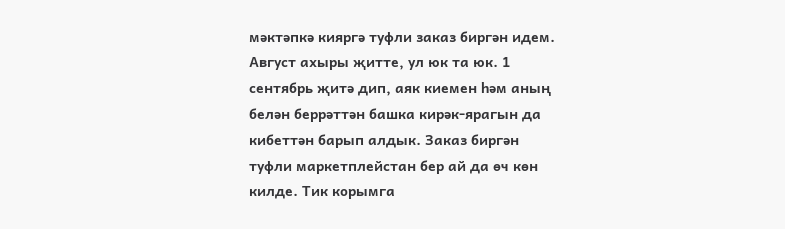мәктәпкә кияргә туфли заказ биргән идем. Август ахыры җитте, ул юк та юк. 1 сентябрь җитә дип, аяк киемен һәм аның белән беррәттән башка кирәк-ярагын да кибеттән барып алдык. Заказ биргән туфли маркетплейстан бер ай да өч көн килде. Тик корымга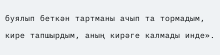буялып беткән тартманы ачып та тормадым, кире тапшырдым, аның кирәге калмады инде».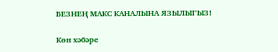БЕЗНЕҢ МАКС КАНАЛЫНА ЯЗЫЛЫГЫЗ!

Көн хәбәре